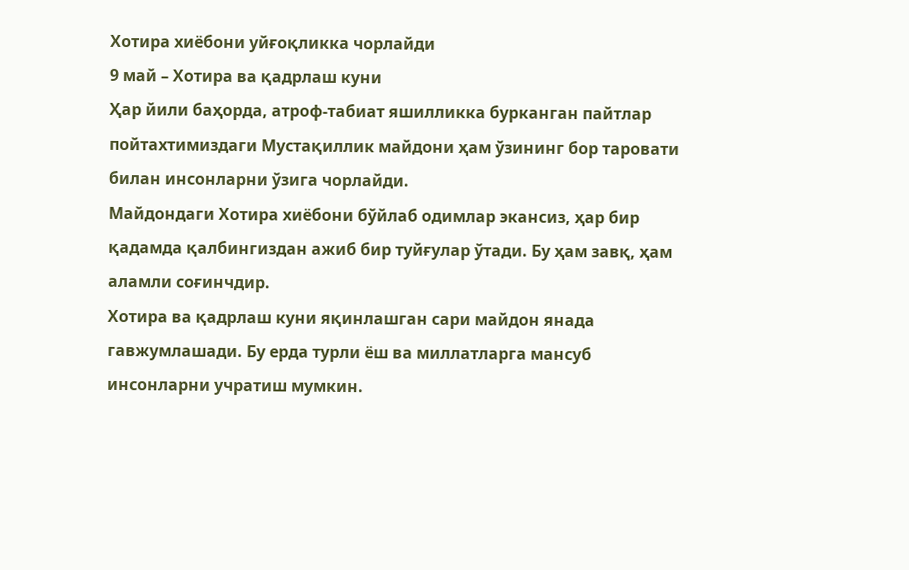Хотира хиёбони уйғоқликка чорлайди
9 май – Хотира ва қадрлаш куни
Ҳар йили баҳорда, атроф-табиат яшилликка бурканган пайтлар пойтахтимиздаги Мустақиллик майдони ҳам ўзининг бор таровати билан инсонларни ўзига чорлайди.
Майдондаги Хотира хиёбони бўйлаб одимлар экансиз, ҳар бир қадамда қалбингиздан ажиб бир туйғулар ўтади. Бу ҳам завқ, ҳам аламли соғинчдир.
Хотира ва қадрлаш куни яқинлашган сари майдон янада гавжумлашади. Бу ерда турли ёш ва миллатларга мансуб инсонларни учратиш мумкин.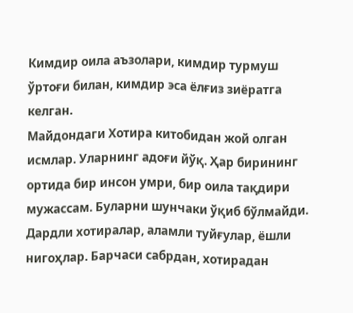Кимдир оила аъзолари, кимдир турмуш ўртоғи билан, кимдир эса ёлғиз зиёратга келган.
Майдондаги Хотира китобидан жой олган исмлар. Уларнинг адоғи йўқ. Ҳар бирининг ортида бир инсон умри, бир оила тақдири мужассам. Буларни шунчаки ўқиб бўлмайди. Дардли хотиралар, аламли туйғулар, ёшли нигоҳлар. Барчаси сабрдан, хотирадан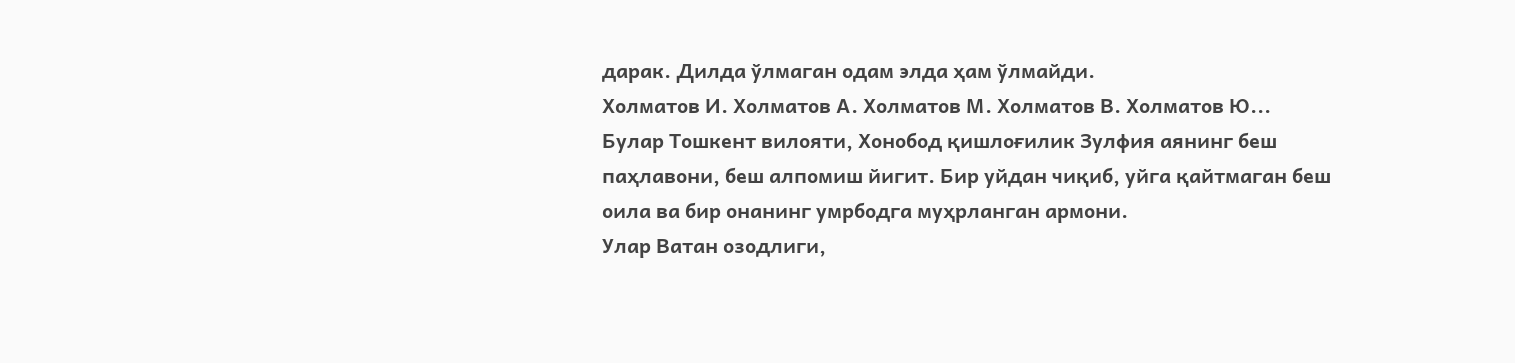дарак. Дилда ўлмаган одам элда ҳам ўлмайди.
Холматов И. Холматов А. Холматов М. Холматов В. Холматов Ю...
Булар Тошкент вилояти, Хонобод қишлоғилик Зулфия аянинг беш паҳлавони, беш алпомиш йигит. Бир уйдан чиқиб, уйга қайтмаган беш оила ва бир онанинг умрбодга муҳрланган армони.
Улар Ватан озодлиги,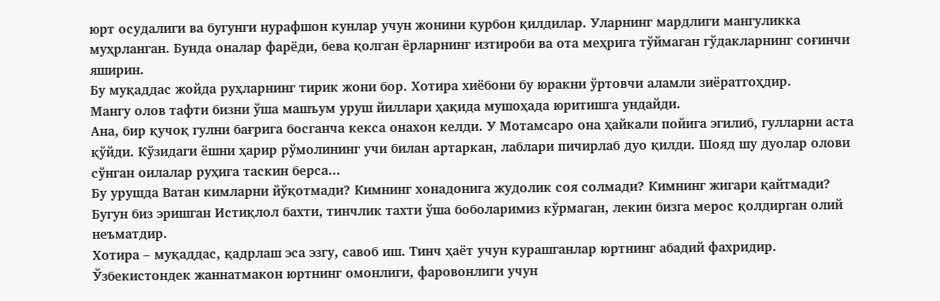юрт осудалиги ва бугунги нурафшон кунлар учун жонини қурбон қилдилар. Уларнинг мардлиги мангуликка муҳрланган. Бунда оналар фарёди, бева қолган ёрларнинг изтироби ва ота меҳрига тўймаган гўдакларнинг соғинчи яширин.
Бу муқаддас жойда руҳларнинг тирик жони бор. Хотира хиёбони бу юракни ўртовчи аламли зиёратгоҳдир.
Мангу олов тафти бизни ўша машъум уруш йиллари ҳақида мушоҳада юритишга ундайди.
Ана, бир қучоқ гулни бағрига босганча кекса онахон келди. У Мотамсаро она ҳайкали пойига эгилиб, гулларни аста қўйди. Кўзидаги ёшни ҳарир рўмолининг учи билан артаркан, лаблари пичирлаб дуо қилди. Шояд шу дуолар олови сўнган оилалар руҳига таскин берса...
Бу урушда Ватан кимларни йўқотмади? Кимнинг хонадонига жудолик соя солмади? Кимнинг жигари қайтмади?
Бугун биз эришган Истиқлол бахти, тинчлик тахти ўша боболаримиз кўрмаган, лекин бизга мерос қолдирган олий неъматдир.
Хотира – муқаддас, қадрлаш эса эзгу, савоб иш. Тинч ҳаёт учун курашганлар юртнинг абадий фахридир.
Ўзбекистондек жаннатмакон юртнинг омонлиги, фаровонлиги учун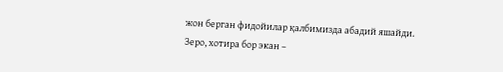жон берган фидойилар қалбимизда абадий яшайди.
Зеро, хотира бор экан –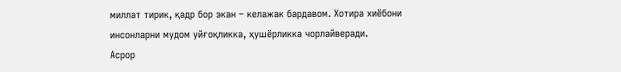миллат тирик, қадр бор экан – келажак бардавом. Хотира хиёбони инсонларни мудом уйғоқликка, ҳушёрликка чорлайверади.
Асрор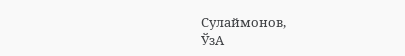Сулаймонов,
ЎзА